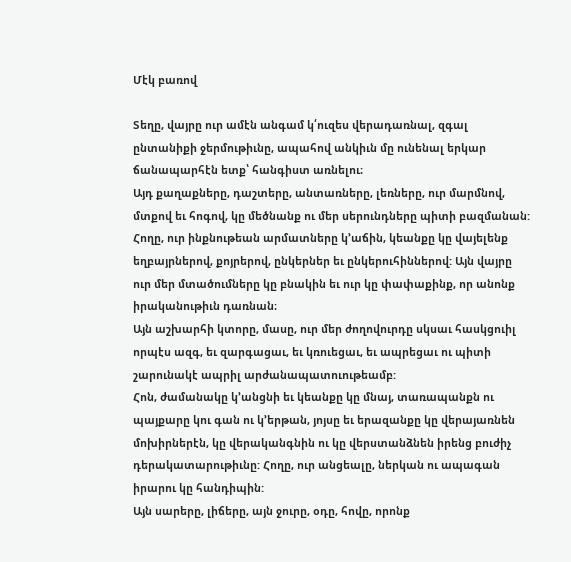Մէկ բառով

Տեղը, վայրը ուր ամէն անգամ կ՛ուզես վերադառնալ, զգալ ընտանիքի ջերմութիւնը, ապահով անկիւն մը ունենալ երկար ճանապարհէն ետք՝ հանգիստ առնելու։
Այդ քաղաքները, դաշտերը, անտառները, լեռները, ուր մարմնով, մտքով եւ հոգով, կը մեծնանք ու մեր սերունդները պիտի բազմանան: Հողը, ուր ինքնութեան արմատները կ’աճին, կեանքը կը վայելենք եղբայրներով, քոյրերով, ընկերներ եւ ընկերուհիններով: Այն վայրը ուր մեր մտածումները կը բնակին եւ ուր կը փափաքինք, որ անոնք իրականութիւն դառնան։
Այն աշխարհի կտորը, մասը, ուր մեր ժողովուրդը սկսաւ հասկցուիլ որպէս ազգ, եւ զարգացաւ, եւ կռուեցաւ, եւ ապրեցաւ ու պիտի շարունակէ ապրիլ արժանապատուութեամբ:
Հոն, ժամանակը կ’անցնի եւ կեանքը կը մնայ, տառապանքն ու պայքարը կու գան ու կ’երթան, յոյսը եւ երազանքը կը վերայառնեն մոխիրներէն, կը վերականգնին ու կը վերստանձնեն իրենց բուժիչ դերակատարութիւնը: Հողը, ուր անցեալը, ներկան ու ապագան իրարու կը հանդիպին:
Այն սարերը, լիճերը, այն ջուրը, օդը, հովը, որոնք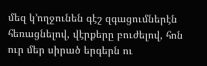մեզ կ’ողջունեն գէշ զգացումներէն հեռացնելով, վէրքերը բուժելով, հոն ուր մեր սիրած երգերն ու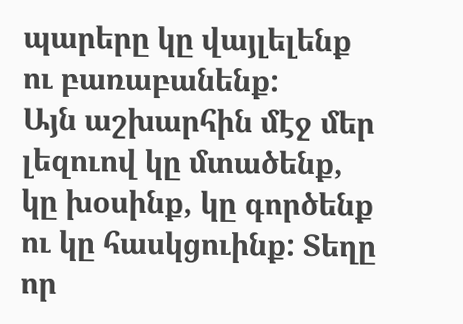պարերը կը վայլելենք ու բառաբանենք:
Այն աշխարհին մէջ մեր լեզուով կը մտածենք, կը խօսինք, կը գործենք ու կը հասկցուինք: Տեղը որ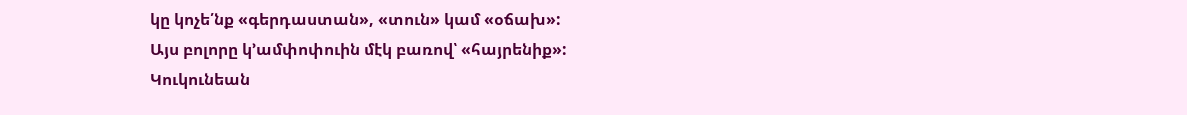կը կոչե՛նք «գերդաստան», «տուն» կամ «օճախ»:
Այս բոլորը կ’ամփոփուին մէկ բառով՝ «հայրենիք»:
Կուկունեան